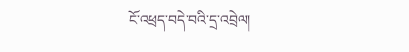ངོ་འཕྲད་བདེ་བའི་དྲ་འབྲེལ།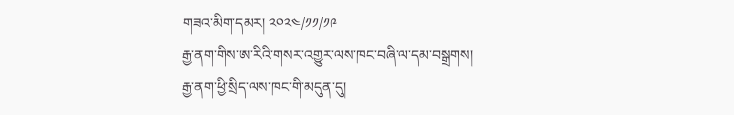གཟའ་མིག་དམར། ༢༠༢༤/༡༡/༡༩
རྒྱ་ནག་གིས་ཨ་རིའི་གསར་འགྱུར་ལས་ཁང་བཞི་ལ་དམ་བསྒྲགས།
རྒྱ་ནག་ཕྱི་སྲིད་ལས་ཁང་གི་མདུན་དུ།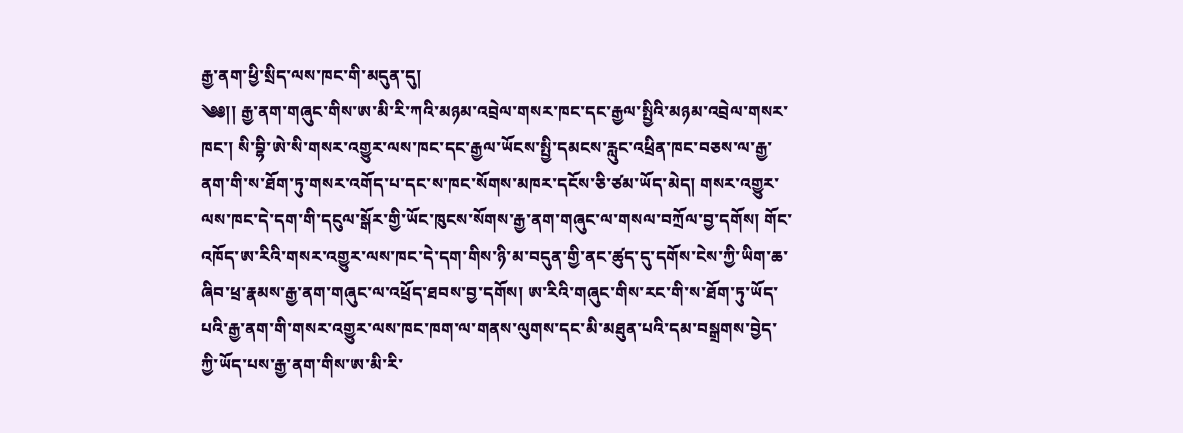རྒྱ་ནག་ཕྱི་སྲིད་ལས་ཁང་གི་མདུན་དུ།
༄༅།། རྒྱ་ནག་གཞུང་གིས་ཨ་མི་རི་ཀའི་མཉམ་འབྲེལ་གསར་ཁང་དང་རྒྱལ་སྤྱིའི་མཉམ་འབྲེལ་གསར་ཁང་། སི་བྷི་ཨེ་སི་གསར་འགྱུར་ལས་ཁང་དང་རྒྱལ་ཡོངས་སྤྱི་དམངས་རླུང་འཕྲིན་ཁང་བཅས་ལ་རྒྱ་ནག་གི་ས་ཐོག་ཏུ་གསར་འགོད་པ་དང་ས་ཁང་སོགས་མཁར་དངོས་ཅི་ཙམ་ཡོད་མེད། གསར་འགྱུར་ལས་ཁང་དེ་དག་གི་དངུལ་སྒོར་གྱི་ཡོང་ཁུངས་སོགས་རྒྱ་ནག་གཞུང་ལ་གསལ་བཀྲོལ་བྱ་དགོས། གོང་འཁོད་ཨ་རིའི་གསར་འགྱུར་ལས་ཁང་དེ་དག་གིས་ཉི་མ་བདུན་གྱི་ནང་ཚུད་དུ་དགོས་ངེས་ཀྱི་ཡིག་ཆ་ཞིབ་ཕྲ་རྣམས་རྒྱ་ནག་གཞུང་ལ་འཕྲོད་ཐབས་བྱ་དགོས། ཨ་རིའི་གཞུང་གིས་རང་གི་ས་ཐོག་ཏུ་ཡོད་པའི་རྒྱ་ནག་གི་གསར་འགྱུར་ལས་ཁང་ཁག་ལ་གནས་ལུགས་དང་མི་མཐུན་པའི་དམ་བསྒྲགས་བྱེད་ཀྱི་ཡོད་པས་རྒྱ་ནག་གིས་ཨ་མི་རི་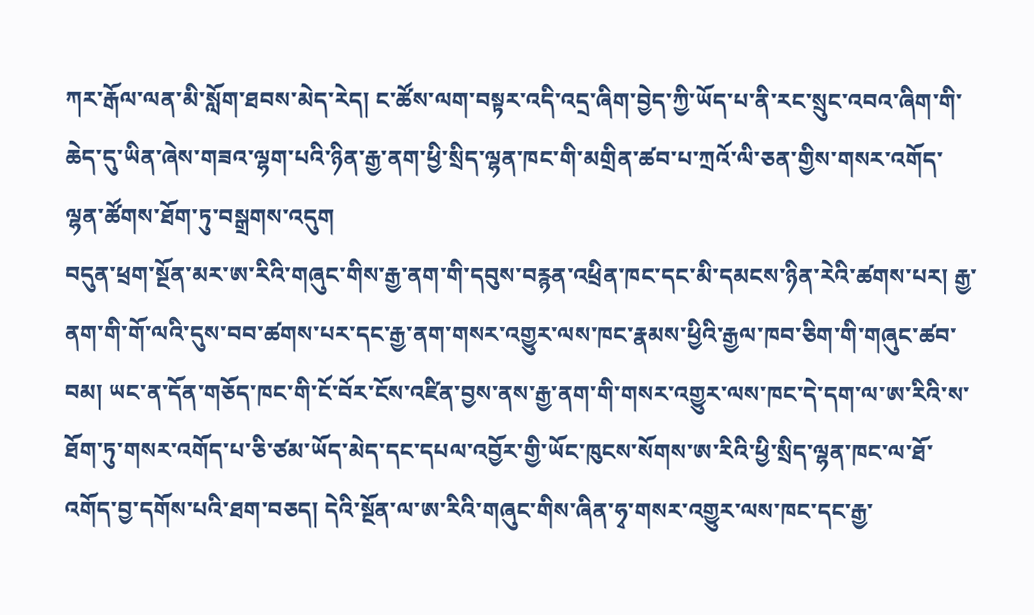ཀར་རྒོལ་ལན་མི་སློག་ཐབས་མེད་རེད། ང་ཚོས་ལག་བསྟར་འདི་འདྲ་ཞིག་བྱེད་ཀྱི་ཡོད་པ་ནི་རང་སྲུང་འབའ་ཞིག་གི་ཆེད་དུ་ཡིན་ཞེས་གཟའ་ལྷག་པའི་ཉིན་རྒྱ་ནག་ཕྱི་སྲིད་ལྷན་ཁང་གི་མགྲིན་ཚབ་པ་ཀྲའོ་ལི་ཅན་གྱིས་གསར་འགོད་ལྷན་ཚོགས་ཐོག་ཏུ་བསྒྲགས་འདུག
བདུན་ཕྲག་སྔོན་མར་ཨ་རིའི་གཞུང་གིས་རྒྱ་ནག་གི་དབུས་བརྙན་འཕྲིན་ཁང་དང་མི་དམངས་ཉིན་རེའི་ཚགས་པར། རྒྱ་ནག་གི་གོ་ལའི་དུས་བབ་ཚགས་པར་དང་རྒྱ་ནག་གསར་འགྱུར་ལས་ཁང་རྣམས་ཕྱིའི་རྒྱལ་ཁབ་ཅིག་གི་གཞུང་ཚབ་བམ། ཡང་ན་དོན་གཅོད་ཁང་གི་ངོ་བོར་ངོས་འཛིན་བྱས་ནས་རྒྱ་ནག་གི་གསར་འགྱུར་ལས་ཁང་དེ་དག་ལ་ཨ་རིའི་ས་ཐོག་ཏུ་གསར་འགོད་པ་ཅི་ཙམ་ཡོད་མེད་དང་དཔལ་འབྱོར་གྱི་ཡོང་ཁུངས་སོགས་ཨ་རིའི་ཕྱི་སྲིད་ལྷན་ཁང་ལ་ཐོ་འགོད་བྱ་དགོས་པའི་ཐག་བཅད། དེའི་སྔོན་ལ་ཨ་རིའི་གཞུང་གིས་ཞིན་ཧྭ་གསར་འགྱུར་ལས་ཁང་དང་རྒྱ་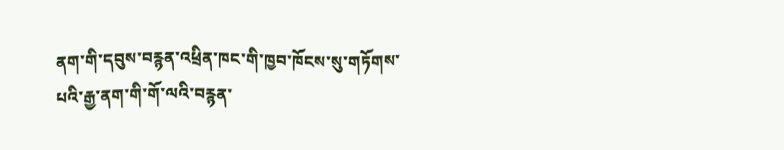ནག་གི་དབུས་བརྙན་འཕྲིན་ཁང་གི་ཁྱབ་ཁོངས་སུ་གཏོགས་པའི་རྒྱ་ནག་གི་གོ་ལའི་བརྙན་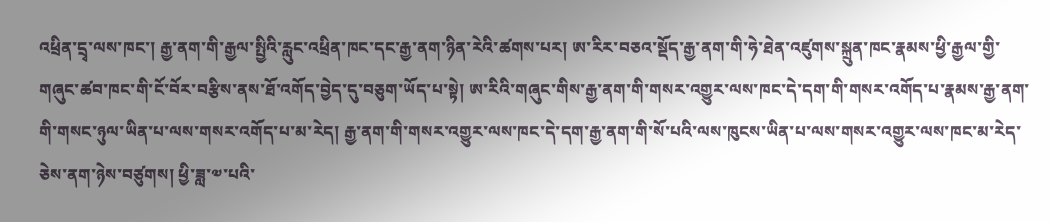འཕྲིན་དྲྭ་ལས་ཁང་། རྒྱ་ནག་གི་རྒྱལ་སྤྱིའི་རླུང་འཕྲིན་ཁང་དང་རྒྱ་ནག་ཉིན་རེའི་ཚགས་པར། ཨ་རིར་བཅའ་སྡོད་རྒྱ་ནག་གི་ཧེ་ཐེན་འཛུགས་སྐྲུན་ཁང་རྣམས་ཕྱི་རྒྱལ་གྱི་གཞུང་ཚབ་ཁང་གི་ངོ་བོར་བརྩིས་ནས་ཐོ་འགོད་བྱེད་དུ་བཅུག་ཡོད་པ་སྟེ། ཨ་རིའི་གཞུང་གིས་རྒྱ་ནག་གི་གསར་འགྱུར་ལས་ཁང་དེ་དག་གི་གསར་འགོད་པ་རྣམས་རྒྱ་ནག་གི་གསང་ཉུལ་ཡིན་པ་ལས་གསར་འགོད་པ་མ་རེད། རྒྱ་ནག་གི་གསར་འགྱུར་ལས་ཁང་དེ་དག་རྒྱ་ནག་གི་སོ་པའི་ལས་ཁུངས་ཡིན་པ་ལས་གསར་འགྱུར་ལས་ཁང་མ་རེད་ཅེས་ནག་ཉེས་བཙུགས། ཕྱི་ཟླ་༧་པའི་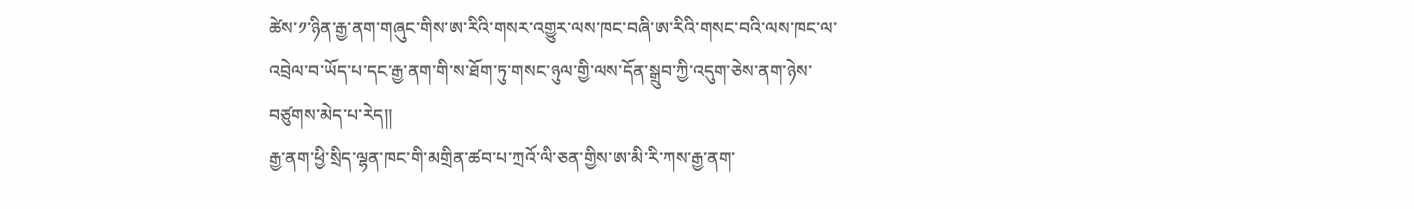ཚེས་༡་ཉིན་རྒྱ་ནག་གཞུང་གིས་ཨ་རིའི་གསར་འགྱུར་ལས་ཁང་བཞི་ཨ་རིའི་གསང་བའི་ལས་ཁང་ལ་འབྲེལ་བ་ཡོད་པ་དང་རྒྱ་ནག་གི་ས་ཐོག་ཏུ་གསང་ཉུལ་གྱི་ལས་དོན་སྒྲུབ་ཀྱི་འདུག་ཅེས་ནག་ཉེས་བཙུགས་མེད་པ་རེད།།
རྒྱ་ནག་ཕྱི་སྲིད་ལྷན་ཁང་གི་མགྲིན་ཚབ་པ་ཀྲའོ་ལི་ཅན་གྱིས་ཨ་མི་རི་ཀས་རྒྱ་ནག་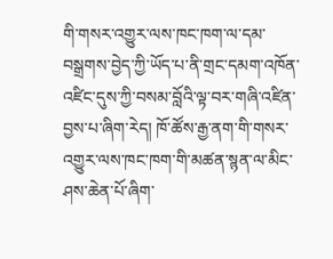གི་གསར་འགྱུར་ལས་ཁང་ཁག་ལ་དམ་བསྒྲགས་བྱེད་ཀྱི་ཡོད་པ་ནི་གྲང་དམག་འཁོན་འཛིང་དུས་ཀྱི་བསམ་བློའི་ལྟ་བར་གཞི་འཛིན་བྱས་པ་ཞིག་རེད། ཁོ་ཚོས་རྒྱ་ནག་གི་གསར་འགྱུར་ལས་ཁང་ཁག་གི་མཚན་སྙན་ལ་མིང་ཤས་ཆེན་པོ་ཞིག་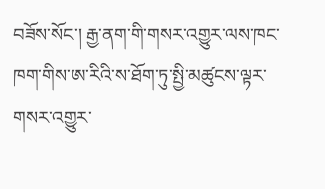བཟོས་སོང་། རྒྱ་ནག་གི་གསར་འགྱུར་ལས་ཁང་ཁག་གིས་ཨ་རིའི་ས་ཐོག་ཏུ་སྤྱི་མཚུངས་ལྟར་གསར་འགྱུར་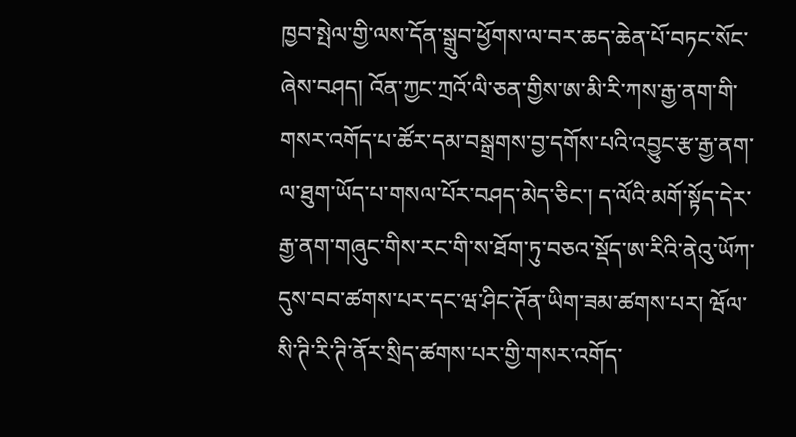ཁྱབ་སྤེལ་གྱི་ལས་དོན་སྒྲུབ་ཕྱོགས་ལ་བར་ཆད་ཆེན་པོ་བཏང་སོང་ཞེས་བཤད། འོན་ཀྱང་ཀྲའོ་ལི་ཅན་གྱིས་ཨ་མི་རི་ཀས་རྒྱ་ནག་གི་གསར་འགོད་པ་ཚོར་དམ་བསྒྲགས་བྱ་དགོས་པའི་འབྱུང་རྩ་རྒྱ་ནག་ལ་ཐུག་ཡོད་པ་གསལ་པོར་བཤད་མེད་ཅིང་། ད་ལོའི་མགོ་སྟོད་དེར་རྒྱ་ནག་གཞུང་གིས་རང་གི་ས་ཐོག་ཏུ་བཅའ་སྡོད་ཨ་རིའི་ནེའུ་ཡོཀ་དུས་བབ་ཚགས་པར་དང་ཝ་ཤིང་ཊོན་ཡིག་ཟམ་ཚགས་པར། ཝོལ་སི་ཊི་རི་ཊི་ནོར་སྲིད་ཚགས་པར་གྱི་གསར་འགོད་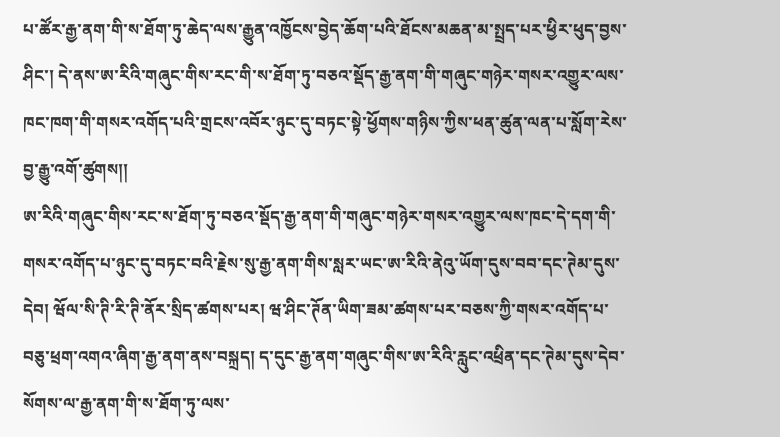པ་ཚོར་རྒྱ་ནག་གི་ས་ཐོག་ཏུ་ཆེད་ལས་རྒྱུན་འཁྱོངས་བྱེད་ཆོག་པའི་ཐོངས་མཆན་མ་སྤྲད་པར་ཕྱིར་ཕུད་བྱས་ཤིང་། དེ་ནས་ཨ་རིའི་གཞུང་གིས་རང་གི་ས་ཐོག་ཏུ་བཅའ་སྡོད་རྒྱ་ནག་གི་གཞུང་གཉེར་གསར་འགྱུར་ལས་ཁང་ཁག་གི་གསར་འགོད་པའི་གྲངས་འབོར་ཉུང་དུ་བཏང་སྟེ་ཕྱོགས་གཉིས་ཀྱིས་ཕན་ཚུན་ལན་པ་སློག་རེས་བྱ་རྒྱུ་འགོ་ཚུགས།།
ཨ་རིའི་གཞུང་གིས་རང་ས་ཐོག་ཏུ་བཅའ་སྡོད་རྒྱ་ནག་གི་གཞུང་གཉེར་གསར་འགྱུར་ལས་ཁང་དེ་དག་གི་གསར་འགོད་པ་ཉུང་དུ་བཏང་བའི་རྗེས་སུ་རྒྱ་ནག་གིས་སླར་ཡང་ཨ་རིའི་ནེའུ་ཡོག་དུས་བབ་དང་ཊེམ་དུས་དེབ། ཝོལ་སི་ཊི་རི་ཊི་ནོར་སྲིད་ཚགས་པར། ཝ་ཤིང་ཊོན་ཡིག་ཟམ་ཚགས་པར་བཅས་ཀྱི་གསར་འགོད་པ་བཅུ་ཕྲག་འགའ་ཞིག་རྒྱ་ནག་ནས་བསྐྲད། ད་དུང་རྒྱ་ནག་གཞུང་གིས་ཨ་རིའི་རླུང་འཕྲིན་དང་ཊེམ་དུས་དེབ་སོགས་ལ་རྒྱ་ནག་གི་ས་ཐོག་ཏུ་ལས་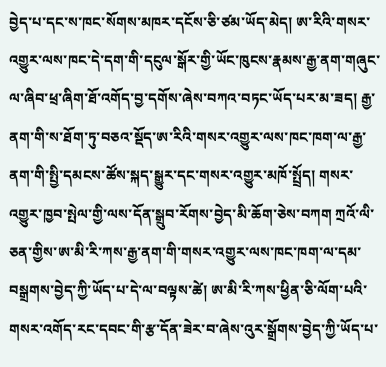བྱེད་པ་དང་ས་ཁང་སོགས་མཁར་དངོས་ཅི་ཙམ་ཡོད་མེད། ཨ་རིའི་གསར་འགྱུར་ལས་ཁང་དེ་དག་གི་དངུལ་སྒོར་གྱི་ཡོང་ཁུངས་རྣམས་རྒྱ་ནག་གཞུང་ལ་ཞིབ་ཕྲ་ཞིག་ཐོ་འགོད་བྱ་དགོས་ཞེས་བཀའ་བཏང་ཡོད་པར་མ་ཟད། རྒྱ་ནག་གི་ས་ཐོག་ཏུ་བཅའ་སྡོད་ཨ་རིའི་གསར་འགྱུར་ལས་ཁང་ཁག་ལ་རྒྱ་ནག་གི་སྤྱི་དམངས་ཚོས་སྐད་སྒྱུར་དང་གསར་འགྱུར་མཁོ་སྤྲོད། གསར་འགྱུར་ཁྱབ་སྤེལ་གྱི་ལས་དོན་སྒྲུབ་རོགས་བྱེད་མི་ཆོག་ཅེས་བཀག ཀྲའོ་ལི་ཅན་གྱིས་ཨ་མི་རི་ཀས་རྒྱ་ནག་གི་གསར་འགྱུར་ལས་ཁང་ཁག་ལ་དམ་བསྒྲགས་བྱེད་ཀྱི་ཡོད་པ་དེ་ལ་བལྟས་ཚེ། ཨ་མི་རི་ཀས་ཕྱིན་ཅི་ལོག་པའི་གསར་འགོད་རང་དབང་གི་རྩ་དོན་ཟེར་བ་ཞེས་འུར་སྒྲོགས་བྱེད་ཀྱི་ཡོད་པ་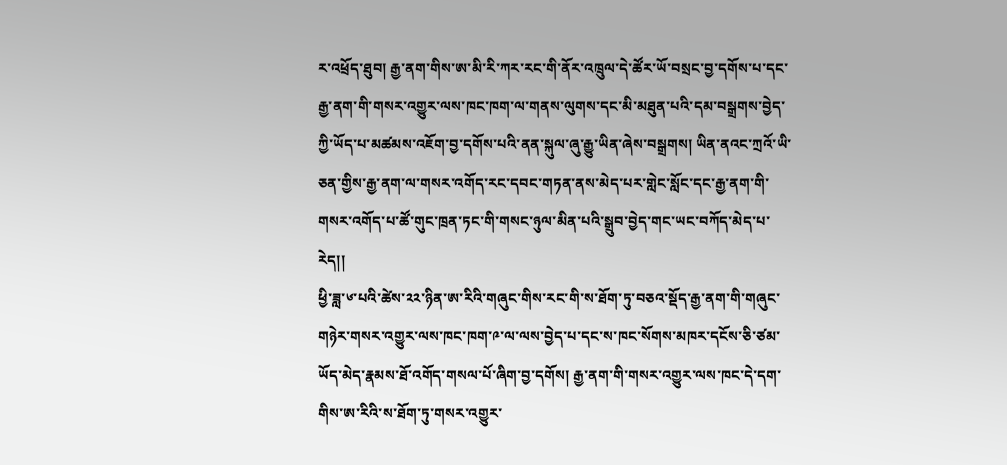ར་འཕྲོད་ཐུབ། རྒྱ་ནག་གིས་ཨ་མི་རི་ཀར་རང་གི་ནོར་འཁྲུལ་དེ་ཚོར་ཡོ་བསྲང་བྱ་དགོས་པ་དང་རྒྱ་ནག་གི་གསར་འགྱུར་ལས་ཁང་ཁག་ལ་གནས་ལུགས་དང་མི་མཐུན་པའི་དམ་བསྒྲགས་བྱེད་ཀྱི་ཡོད་པ་མཚམས་འཇོག་བྱ་དགོས་པའི་ནན་སྐུལ་ཞུ་རྒྱུ་ཡིན་ཞེས་བསྒྲགས། ཡིན་ནའང་ཀྲའོ་ཡི་ཅན་གྱིས་རྒྱ་ནག་ལ་གསར་འགོད་རང་དབང་གཏན་ནས་མེད་པར་གླེང་སློང་དང་རྒྱ་ནག་གི་གསར་འགོད་པ་ཚོ་གུང་ཁྲན་ཏང་གི་གསང་ཉུལ་མིན་པའི་སྒྲུབ་བྱེད་གང་ཡང་བཀོད་མེད་པ་རེད།།
ཕྱི་ཟླ་༦་པའི་ཚེས་༢༢་ཉིན་ཨ་རིའི་གཞུང་གིས་རང་གི་ས་ཐོག་ཏུ་བཅའ་སྡོད་རྒྱ་ནག་གི་གཞུང་གཉེར་གསར་འགྱུར་ལས་ཁང་ཁག་༩་ལ་ལས་བྱེད་པ་དང་ས་ཁང་སོགས་མཁར་དངོས་ཅི་ཙམ་ཡོད་མེད་རྣམས་ཐོ་འགོད་གསལ་པོ་ཞིག་བྱ་དགོས། རྒྱ་ནག་གི་གསར་འགྱུར་ལས་ཁང་དེ་དག་གིས་ཨ་རིའི་ས་ཐོག་ཏུ་གསར་འགྱུར་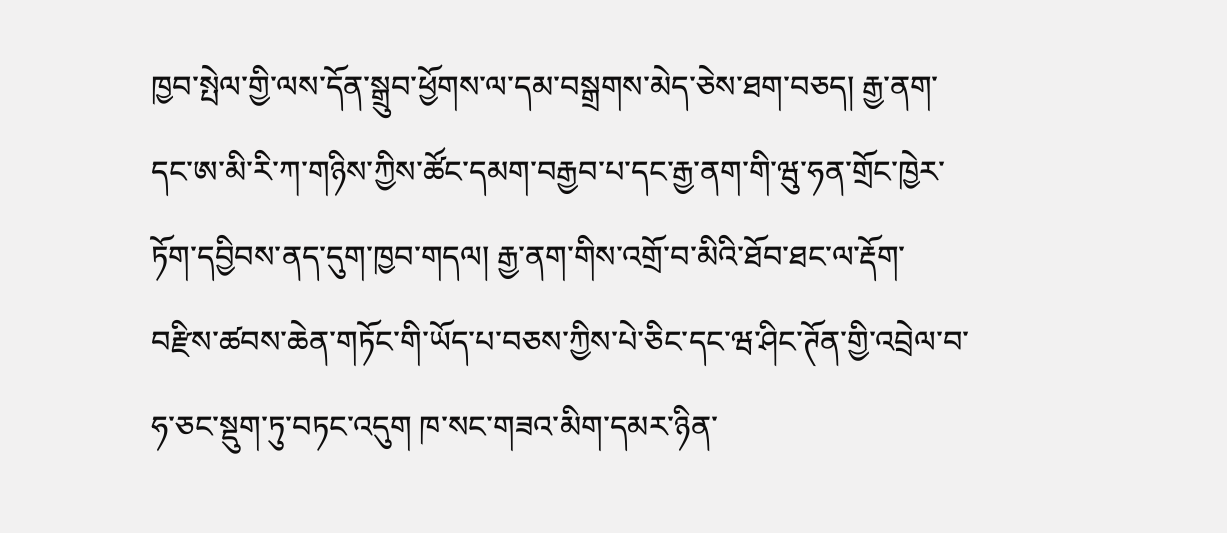ཁྱབ་སྤེལ་གྱི་ལས་དོན་སྒྲུབ་ཕྱོགས་ལ་དམ་བསྒྲགས་མེད་ཅེས་ཐག་བཅད། རྒྱ་ནག་དང་ཨ་མི་རི་ཀ་གཉིས་ཀྱིས་ཚོང་དམག་བརྒྱབ་པ་དང་རྒྱ་ནག་གི་ཝུ་ཧན་གྲོང་ཁྱེར་ཏོག་དབྱིབས་ནད་དུག་ཁྱབ་གདལ། རྒྱ་ནག་གིས་འགྲོ་བ་མིའི་ཐོབ་ཐང་ལ་རྡོག་བརྫིས་ཚབས་ཆེན་གཏོང་གི་ཡོད་པ་བཅས་ཀྱིས་པེ་ཅིང་དང་ཝ་ཤིང་ཊོན་གྱི་འབྲེལ་བ་ཧ་ཅང་སྡུག་ཏུ་བཏང་འདུག ཁ་སང་གཟའ་མིག་དམར་ཉིན་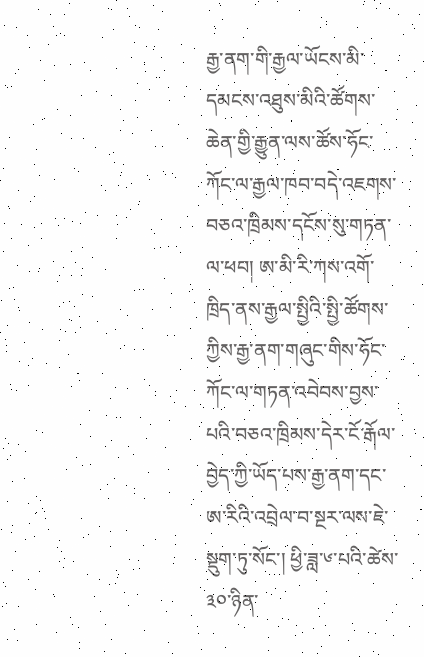རྒྱ་ནག་གི་རྒྱལ་ཡོངས་མི་དམངས་འཐུས་མིའི་ཚོགས་ཆེན་གྱི་རྒྱུན་ལས་ཚོས་ཧོང་ཀོང་ལ་རྒྱལ་ཁབ་བདེ་འཇགས་བཅའ་ཁྲིམས་དངོས་སུ་གཏན་ལ་ཕབ། ཨ་མི་རི་ཀས་འགོ་ཁྲིད་ནས་རྒྱལ་སྤྱིའི་སྤྱི་ཚོགས་ཀྱིས་རྒྱ་ནག་གཞུང་གིས་ཧོང་ཀོང་ལ་གཏན་འབེབས་བྱས་པའི་བཅའ་ཁྲིམས་དེར་ངོ་རྒོལ་བྱེད་ཀྱི་ཡོད་པས་རྒྱ་ནག་དང་ཨ་རིའི་འབྲེལ་བ་སྔར་ལས་ཇེ་སྡུག་ཏུ་སོང་། ཕྱི་ཟླ་༦་པའི་ཚེས་༣༠་ཉིན་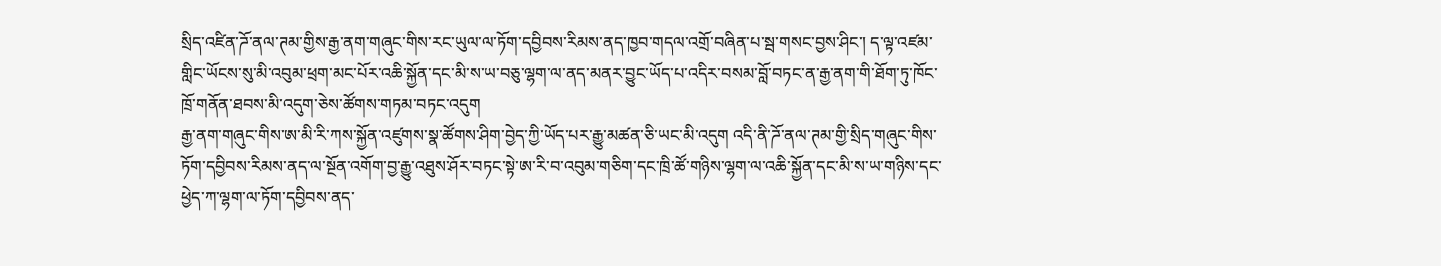སྲིད་འཛིན་ཌོ་ནལ་ཊམ་གྱིས་རྒྱ་ནག་གཞུང་གིས་རང་ཡུལ་ལ་ཏོག་དབྱིབས་རིམས་ནད་ཁྱབ་གདལ་འགྲོ་བཞིན་པ་སྦ་གསང་བྱས་ཤིང་། ད་ལྟ་འཛམ་གླིང་ཡོངས་སུ་མི་འབུམ་ཕྲག་མང་པོར་འཆི་སྐྱོན་དང་མི་ས་ཡ་བཅུ་ལྷག་ལ་ནད་མནར་བྱུང་ཡོད་པ་འདིར་བསམ་བློ་བཏང་ན་རྒྱ་ནག་གི་ཐོག་ཏུ་ཁོང་ཁྲོ་གནོན་ཐབས་མི་འདུག་ཅེས་ཚོགས་གཏམ་བཏང་འདུག
རྒྱ་ནག་གཞུང་གིས་ཨ་མི་རི་ཀས་སྐྱོན་འཛུགས་སྣ་ཚོགས་ཤིག་བྱེད་ཀྱི་ཡོད་པར་རྒྱུ་མཚན་ཅི་ཡང་མི་འདུག འདི་ནི་ཌོ་ནལ་ཊམ་གྱི་སྲིད་གཞུང་གིས་ཏོག་དབྱིབས་རིམས་ནད་ལ་སྔོན་འགོག་བྱ་རྒྱུ་འཐུས་ཤོར་བཏང་སྟེ་ཨ་རི་བ་འབུམ་གཅིག་དང་ཁྲི་ཚོ་གཉིས་ལྷག་ལ་འཆི་སྐྱོན་དང་མི་ས་ཡ་གཉིས་དང་ཕྱེད་ཀ་ལྷག་ལ་ཏོག་དབྱིབས་ནད་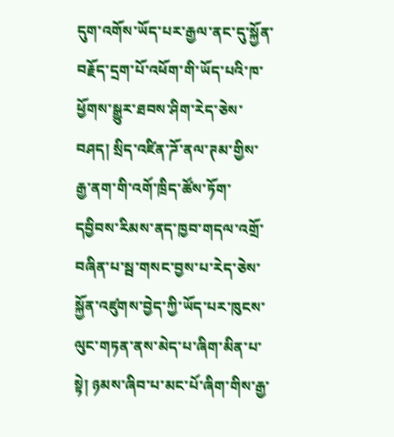དུག་འགོས་ཡོད་པར་རྒྱལ་ནང་དུ་སྐྱོན་བརྗོད་དྲག་པོ་འཕོག་གི་ཡོད་པའི་ཁ་ཕྱོགས་སྒྱུར་ཐབས་ཤིག་རེད་ཅེས་བཤད། སྲིད་འཛིན་ཌོ་ནལ་ཊམ་གྱིས་རྒྱ་ནག་གི་འགོ་ཁྲིད་ཚོས་ཏོག་དབྱིབས་རིམས་ནད་ཁྱབ་གདལ་འགྲོ་བཞིན་པ་སྦ་གསང་བྱས་པ་རེད་ཅེས་སྐྱོན་འཛུགས་བྱེད་ཀྱི་ཡོད་པར་ཁུངས་ལུང་གཏན་ནས་མེད་པ་ཞིག་མིན་པ་སྟེ། ཉམས་ཞིབ་པ་མང་པོ་ཞིག་གིས་རྒྱ་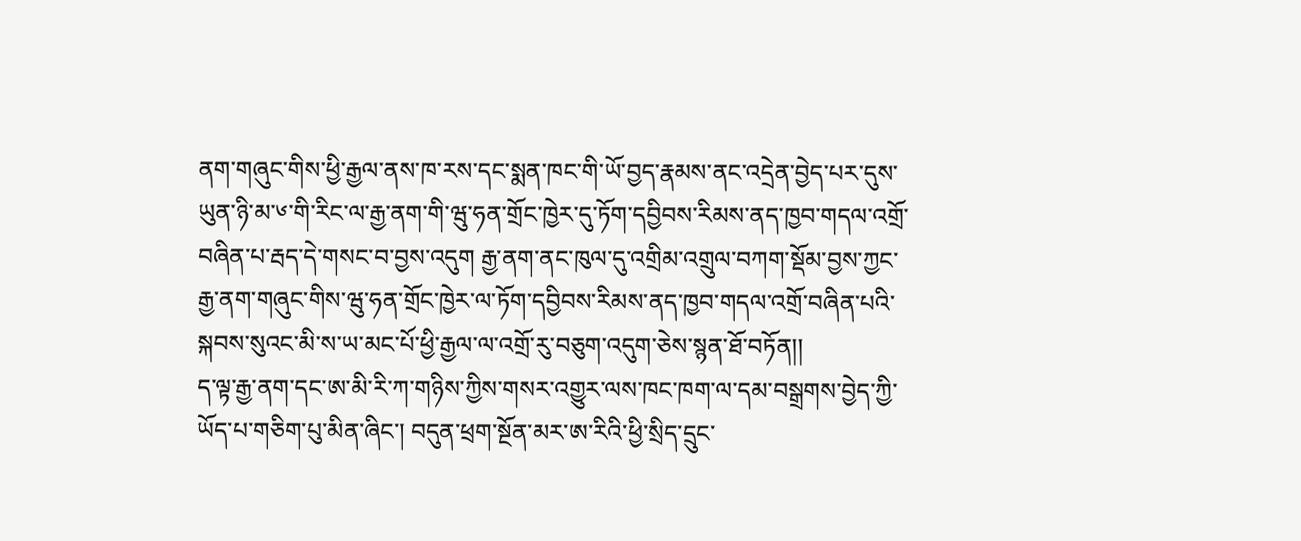ནག་གཞུང་གིས་ཕྱི་རྒྱལ་ནས་ཁ་རས་དང་སྨན་ཁང་གི་ཡོ་བྱད་རྣམས་ནང་འདྲེན་བྱེད་པར་དུས་ཡུན་ཉི་མ་༦་གི་རིང་ལ་རྒྱ་ནག་གི་ཝུ་ཧན་གྲོང་ཁྱེར་དུ་ཏོག་དབྱིབས་རིམས་ནད་ཁྱབ་གདལ་འགྲོ་བཞིན་པ་རྦད་དེ་གསང་བ་བྱས་འདུག རྒྱ་ནག་ནང་ཁུལ་དུ་འགྲིམ་འགྲུལ་བཀག་སྡོམ་བྱས་ཀྱང་རྒྱ་ནག་གཞུང་གིས་ཝུ་ཧན་གྲོང་ཁྱེར་ལ་ཏོག་དབྱིབས་རིམས་ནད་ཁྱབ་གདལ་འགྲོ་བཞིན་པའི་སྐབས་སུའང་མི་ས་ཡ་མང་པོ་ཕྱི་རྒྱལ་ལ་འགྲོ་རུ་བཅུག་འདུག་ཅེས་སྙན་ཐོ་བཏོན།།
ད་ལྟ་རྒྱ་ནག་དང་ཨ་མི་རི་ཀ་གཉིས་ཀྱིས་གསར་འགྱུར་ལས་ཁང་ཁག་ལ་དམ་བསྒྲགས་བྱེད་ཀྱི་ཡོད་པ་གཅིག་པུ་མིན་ཞིང་། བདུན་ཕྲག་སྔོན་མར་ཨ་རིའི་ཕྱི་སྲིད་དྲུང་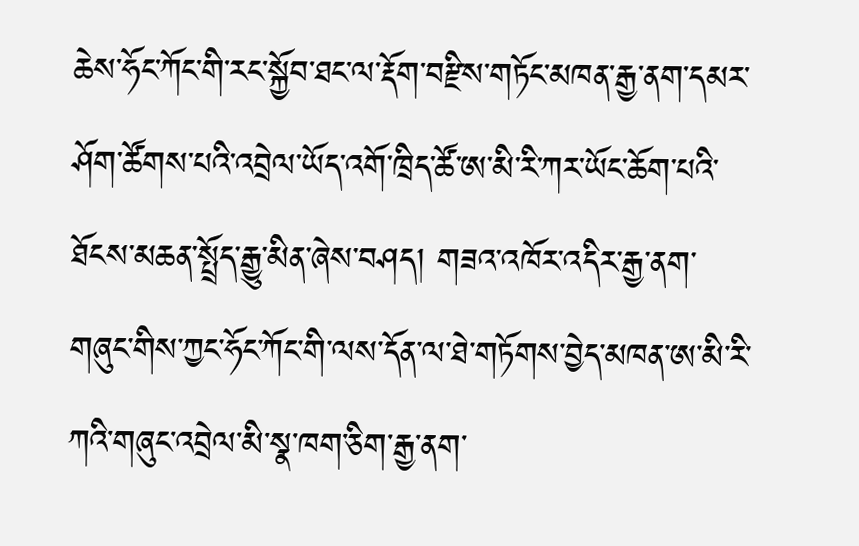ཆེས་ཧོང་ཀོང་གི་རང་སྐྱོབ་ཐང་ལ་རྡོག་བརྫིས་གཏོང་མཁན་རྒྱ་ནག་དམར་ཤོག་ཚོགས་པའི་འབྲེལ་ཡོད་འགོ་ཁྲིད་ཚོ་ཨ་མི་རི་ཀར་ཡོང་ཆོག་པའི་ཐོངས་མཆན་སྤྲོད་རྒྱུ་མིན་ཞེས་བཤད། གཟའ་འཁོར་འདིར་རྒྱ་ནག་གཞུང་གིས་ཀྱང་ཧོང་ཀོང་གི་ལས་དོན་ལ་ཐེ་གཏོགས་བྱེད་མཁན་ཨ་མི་རི་ཀའི་གཞུང་འབྲེལ་མི་སྣ་ཁག་ཅིག་རྒྱ་ནག་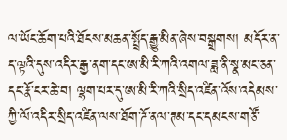ལ་ཡོང་ཆོག་པའི་ཐོངས་མཆན་སྤྲོད་རྒྱུ་མིན་ཞེས་བསྒྲགས། མདོར་ན་ད་ལྟའི་དུས་འདིར་རྒྱ་ནག་དང་ཨ་མི་རི་ཀའི་འགལ་ཟླ་ནི་སྣ་མང་ཅན་དང་རྣོ་ངར་ཆེ་བ། ལྷག་པར་དུ་ཨ་མི་རི་ཀའི་སྲིད་འཛིན་འོས་འདེམས་ཀྱི་ལོ་འདིར་སྲིད་འཛིན་ལས་ཐོག་ཌོ་ནལ་ཊམ་དང་དམངས་གཙོ་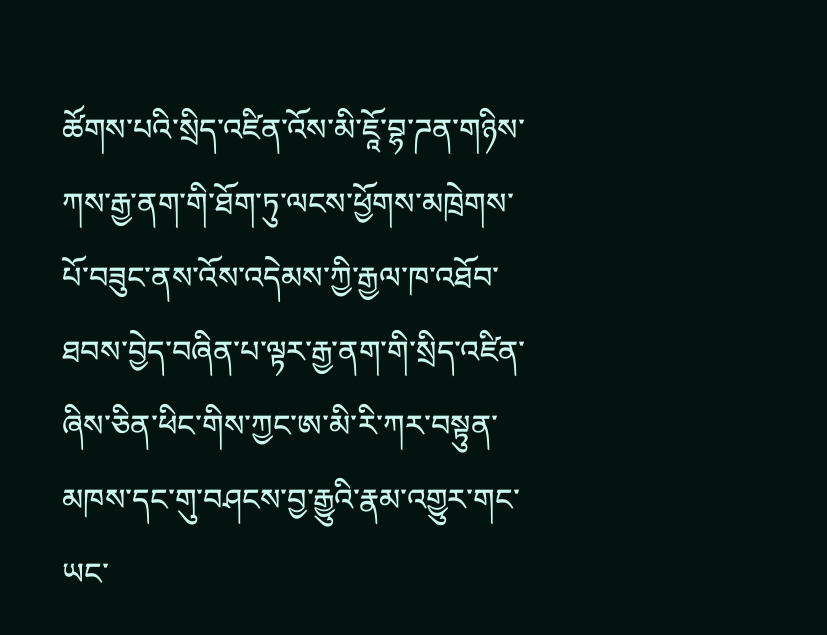ཚོགས་པའི་སྲིད་འཛིན་འོས་མི་ཇཱོ་བྷ་ཌན་གཉིས་ཀས་རྒྱ་ནག་གི་ཐོག་ཏུ་ལངས་ཕྱོགས་མཁྲེགས་པོ་བཟུང་ནས་འོས་འདེམས་ཀྱི་རྒྱལ་ཁ་འཐོབ་ཐབས་བྱེད་བཞིན་པ་ལྟར་རྒྱ་ནག་གི་སྲིད་འཛིན་ཞིས་ཅིན་ཕིང་གིས་ཀྱང་ཨ་མི་རི་ཀར་བསྟུན་མཁས་དང་གུ་བཤངས་བྱ་རྒྱུའི་རྣམ་འགྱུར་གང་ཡང་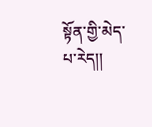སྟོན་གྱི་མེད་པ་རེད།།